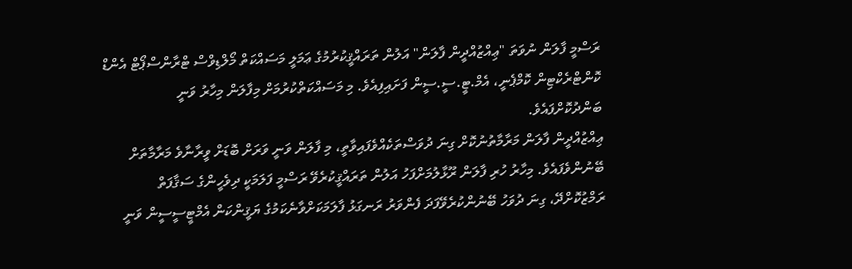ރަސްމީ ފާލަން ނުވަތަ "ޢިއްޒުއްދީން ފާލަން" އަލުން ތަރައްޤީކުރުމުގެ ޢަމަލީ މަސައްކަތް މޯލްޑިވްސް ޓްރާންސްޕޯޓް އެންޑް ކޮންޓްރެކްޓިން ކޮމްޕެނީ، އެމް.ޓީ.ސީ.ސީން ފަށައިފިއެވެ. މި މަސައްކަތްކުރުމަށް މިފާލަން މިހާރު ވަނީ ބަންދުކޮށްފައެވެ.
ޢިއްޒުއްދީން ފާލަން މަރާމާތުނުކޮށް ގިނަ ދުވަސްތަކެއްވެފައިވާތީ، މި ފާލަން ވަނީ ވަރަށް ބޮޑަށް ވީރާނާވެ މަރާމާތަށް ބޭނުންވެފައެވެ. މިހާރު ހުރި ފާލަން ރޫޅާލުމަށްފަހު އަލުން ތަރައްޤީކުރެވޭ ރަސްމީ ފަލަމަކީ ދިވެހީންގެ ސަޤާފަތް ރަމްޒުކޮށްދޭ، ގިނަ ދުވަހު ބޭނުންކުރެވޭފަދަ ފެންވަރު ރަނގަޅު ފާލަމަކަށްވާނެކަމުގެ ޔަޤީންކަން އެމްޓީސީސީން ވަނީ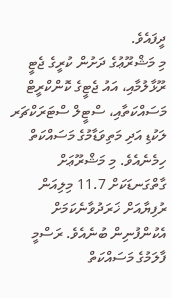ދީފައެވެ.
މި މަޝްރޫޢުގެ ދަށުން ކުރީގެ ޖެޓީ ރޫޅާލުމާއި، އައު ޖެޓީގެ ކޮންކްރީޓް މަސައްކަތާއި، ސްޓީލް ސްޓަރަކްޗަރ ލަކުޑި އަދި މަތިވަޑާމުގެ މަސައްކަތް ހިމެނެއެވެ. މި މަޝްރޫޢަށް ގާތްގަނޑަކަށް 11.7 މިލިއަން ރުފިޔާއަށް ޚަރަދުވާނެކަމަށް އެކުންފުނިން ބުނެއެވެ. ރަސްމީ ފާލަމުގެ މަސައްކަތް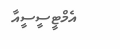އެމްޓީސީސީއާ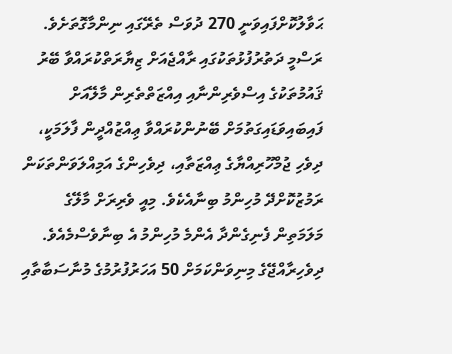ޙަވާލުކޮށްފައިވަނީ 270 ދުވަސް ތެރޭގައި ނިންމާގޮތަށެވެ.
ރަސްމީ ދަތުރުފުޅުތަކުގައި ރާއްޖެއަށް ޒިޔާރަތްކުރައްވާ ބޭރު ޤައުމުތަކުގެ އިސްވެރިންނާއި އިއްޒަތްތެރިން މާލޭއަށް
ފައިބައިވަޑައިގަތުމަށް ބޭނުންކުރައްވާ ޢިއްޒުއްދީން ފާލަމަކީ، ދިވެހި ޖުމްހޫރިއްޔާގެ ޢިއްޒަތާއި، ދިވެހިންގެ އަމިއްލަވަންތަކަން ރަމުޒުކޮށްދޭ މުހިންމު ބިނާއެކެވެ. މިއީ ވެރިރަށް މާލޭގެ މަލަމަތިން ފެނިގެންދާ އެންމެ މުހިންމު އެ ބިނާވެސްމެއެވެ.
ދިވެހިރާއްޖޭގެ މިނިވަންކަމަށް 50 އަހަރުފުރުމުގެ މުނާސަބާތާއި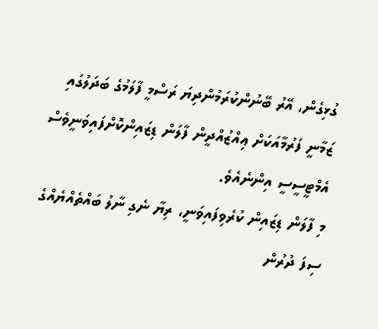ގުޅިގެން، އޭރު ބޭނުންކުރަމުންދިޔަ ރަސްމީ ފާލަމުގެ ބަދަލުގައި ޒަމާނީ ފަރުމާއަކަށް ޢިއްޒުއްދީން ފާލަން ޑިޒައިންކޮށްފައިވަނީވެސް އެމްޓީސީސީ އިންނެއެވެ.
މި ފާލަން ޑިޒައިން ކުރެވިފައިވަނީ، ރިޔާ ނެގި ނާލު ބައްތެއްޔެއްގެ ސިފަ ދުރުން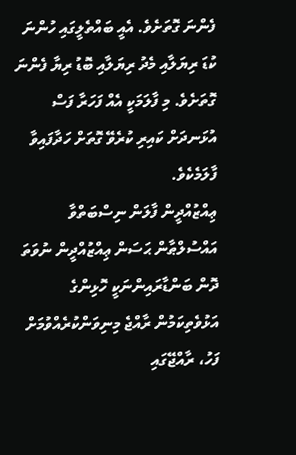ފެންނަ ގޮތަށެވެ. އެއީ ބައްތެލީގައި ހުންނަ ކުޑަ ރިޔަލާއި މެދު ރިޔަލާއި ބޮޑު ރިޔާ ފެންނަ ގޮތަށެވެ. މި ފާލަމަކީ އެއް ފަހަރާ ފަސް އުޅަނދަށް ކައިރި ކުރެވޭ ގޮތަށް ހަދާފައިވާ ފާލަމެކެވެ.
ޢިއްޒުއްދީން ފާލަން ނިސްބަތްވާ އައްސުލްޠާން ޙަސަން ޢިއްޒުއްދީން ނުވަތަ ދޮން ބަންޑާރައިންނަކީ ހޮޅިންގެ އަޅުވެތިކަމުން ރާއްޖެ މިނިވަންކުރެއްވުމަށް ފަހު، ރާއްޖޭގައި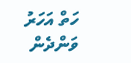ހަތް އަހަރު ވަންދެން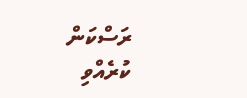ރަސްކަން ކުރެއްވި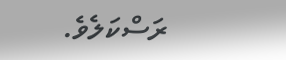ރަސްކަލެވެ.